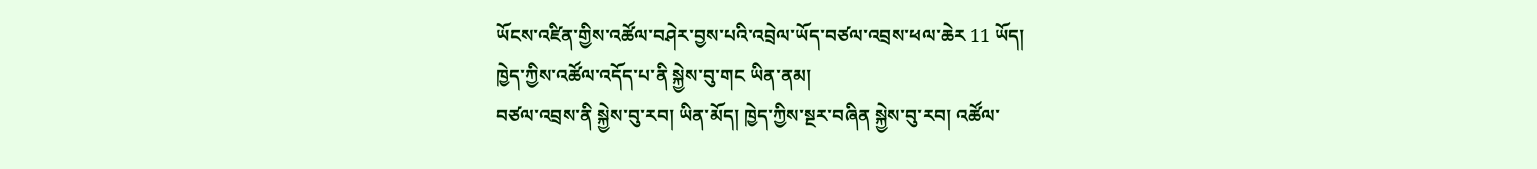ཡོངས་འཛིན་གྱིས་འཚོལ་བཤེར་བྱས་པའི་འབྲེལ་ཡོད་བཙལ་འབྲས་ཕལ་ཆེར 11 ཡོད།
ཁྱེད་ཀྱིས་འཚོལ་འདོད་པ་ནི སྐྱེས་བུ་གང ཡིན་ནམ།
བཙལ་འབྲས་ནི སྐྱེས་བུ་རབ། ཡིན་མོད། ཁྱེད་ཀྱིས་སྔར་བཞིན སྐྱེས་བུ་རབ། འཚོལ་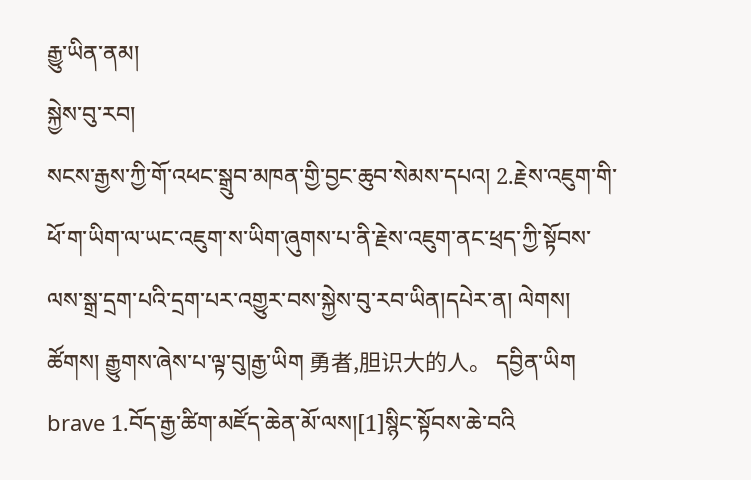རྒྱུ་ཡིན་ནམ།
སྐྱེས་བུ་རབ།
སངས་རྒྱས་ཀྱི་གོ་འཕང་སྒྲུབ་མཁན་གྱི་བྱང་ཆུབ་སེམས་དཔའ། 2.རྗེས་འཇུག་གི་ཕོ་ག་ཡིག་ལ་ཡང་འཇུག་ས་ཡིག་ཞུགས་པ་ནི་རྗེས་འཇུག་ནང་ཕྲད་ཀྱི་སྟོབས་ལས་སྒྲ་དྲག་པའི་དྲག་པར་འགྱུར་བས་སྐྱེས་བུ་རབ་ཡིན།དཔེར་ན། ལེགས། ཚོགས། རྒྱུགས་ཞེས་པ་ལྟ་བུ།རྒྱ་ཡིག 勇者,胆识大的人。 དབྱིན་ཡིག brave 1.བོད་རྒྱ་ཚིག་མཛོད་ཆེན་མོ་ལས།[1]སྙིང་སྟོབས་ཆེ་བའི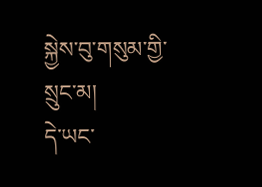སྐྱེས་བུ་གསུམ་གྱི་སྲུང་མ།
དེ་ཡང་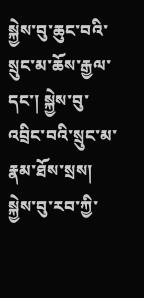སྐྱེས་བུ་ཆུང་བའི་སྲུང་མ་ཆོས་རྒྱལ་དང་། སྐྱེས་བུ་འབྲིང་བའི་སྲུང་མ་རྣམ་ཐོས་སྲས། སྐྱེས་བུ་རབ་ཀྱི་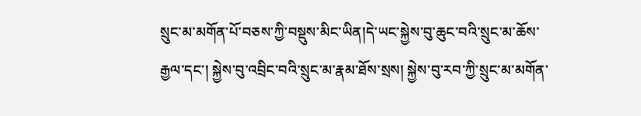སྲུང་མ་མགོན་པོ་བཅས་ཀྱི་བསྡུས་མིང་ཡིན།དེ་ཡང་སྐྱེས་བུ་ཆུང་བའི་སྲུང་མ་ཆོས་རྒྱལ་དང་། སྐྱེས་བུ་འབྲིང་བའི་སྲུང་མ་རྣམ་ཐོས་སྲས། སྐྱེས་བུ་རབ་ཀྱི་སྲུང་མ་མགོན་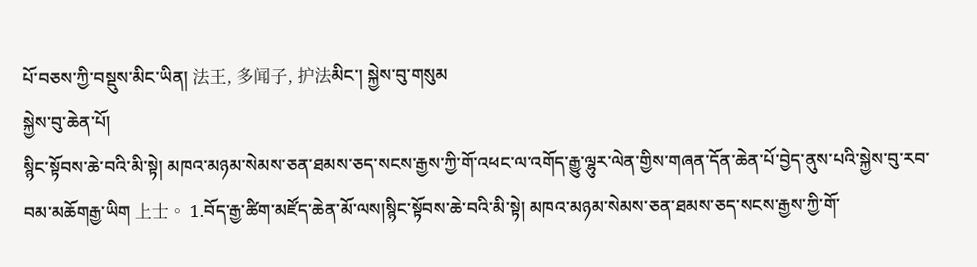པོ་བཅས་ཀྱི་བསྡུས་མིང་ཡིན། 法王, 多闻子, 护法མིང་། སྐྱེས་བུ་གསུམ
སྐྱེས་བུ་ཆེན་པོ།
སྙིང་སྟོབས་ཆེ་བའི་མི་སྟེ། མཁའ་མཉམ་སེམས་ཅན་ཐམས་ཅད་སངས་རྒྱས་ཀྱི་གོ་འཕང་ལ་འགོད་རྒྱུ་ལྷུར་ལེན་གྱིས་གཞན་དོན་ཆེན་པོ་བྱེད་ནུས་པའི་སྐྱེས་བུ་རབ་བམ་མཆོགརྒྱ་ཡིག 上士。 1.བོད་རྒྱ་ཚིག་མཛོད་ཆེན་མོ་ལས།སྙིང་སྟོབས་ཆེ་བའི་མི་སྟེ། མཁའ་མཉམ་སེམས་ཅན་ཐམས་ཅད་སངས་རྒྱས་ཀྱི་གོ་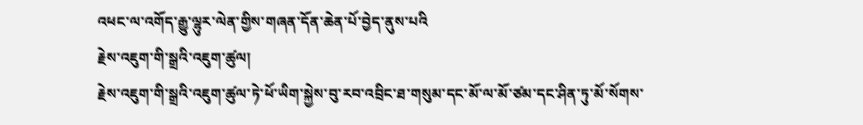འཕང་ལ་འགོད་རྒྱུ་ལྷུར་ལེན་གྱིས་གཞན་དོན་ཆེན་པོ་བྱེད་ནུས་པའི
རྗེས་འཇུག་གི་སྒྲའི་འཇུག་ཚུལ།
རྗེས་འཇུག་གི་སྒྲའི་འཇུག་ཚུལ་ཏེ་ཕོ་ཡིག་སྐྱེས་བུ་རབ་འབྲིང་ཐ་གསུམ་དང་མོ་ལ་མོ་ཙམ་དང་ཤིན་ཏུ་མོ་སོགས་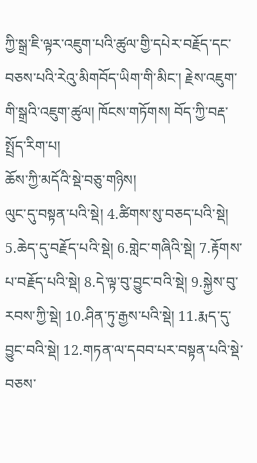ཀྱི་སྒྲ་ཇི་ལྟར་འཇུག་པའི་ཚུལ་གྱི་དཔེར་བརྗོད་དང་བཅས་པའི་རེའུ་མིགབོད་ཡིག་གི་མིང་། རྗེས་འཇུག་གི་སྒྲའི་འཇུག་ཚུལ། ཁོངས་གཏོགས། བོད་ཀྱི་བརྡ་སྤྲོད་རིག་པ།
ཆོས་ཀྱི་མདོའི་སྡེ་བཅུ་གཉིས།
ལུང་དུ་བསྟན་པའི་སྡེ། 4.ཚིགས་སུ་བཅད་པའི་སྡེ། 5.ཆེད་དུ་བརྗོད་པའི་སྡེ། 6.གླེང་གཞིའི་སྡེ། 7.རྟོགས་པ་བརྗོད་པའི་སྡེ། 8.དེ་ལྟ་བུ་བྱུང་བའི་སྡེ། 9.སྐྱེས་བུ་རབས་ཀྱི་སྡེ། 10.ཤིན་ཏུ་རྒྱས་པའི་སྡེ། 11.རྨད་དུ་བྱུང་བའི་སྡེ། 12.གཏན་ལ་དབབ་པར་བསྟན་པའི་སྡེ་བཅས་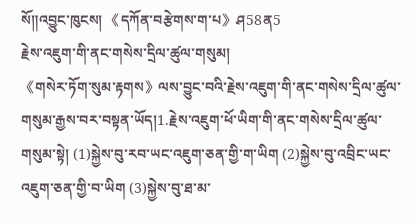སོ༎འབྱུང་ཁུངས། 《དཀོན་བརྩེགས་ག་པ》ཤ58ན5
རྗེས་འཇུག་གི་ནང་གསེས་དྲིལ་ཚུལ་གསུམ།
《གསེར་ཏོག་སུམ་རྟགས》ལས་བྱུང་བའི་རྗེས་འཇུག་གི་ནང་གསེས་དྲིལ་ཚུལ་གསུམ་རྒྱས་བར་བསྟན་ཡོད།1.རྗེས་འཇུག་ཕོ་ཡིག་གི་ནང་གསེས་དྲིལ་ཚུལ་གསུམ་སྟེ། (1)སྐྱེས་བུ་རབ་ཡང་འཇུག་ཅན་གྱི་ག་ཡིག (2)སྐྱེས་བུ་འབྲིང་ཡང་འཇུག་ཅན་གྱི་བ་ཡིག (3)སྐྱེས་བུ་ཐ་མ་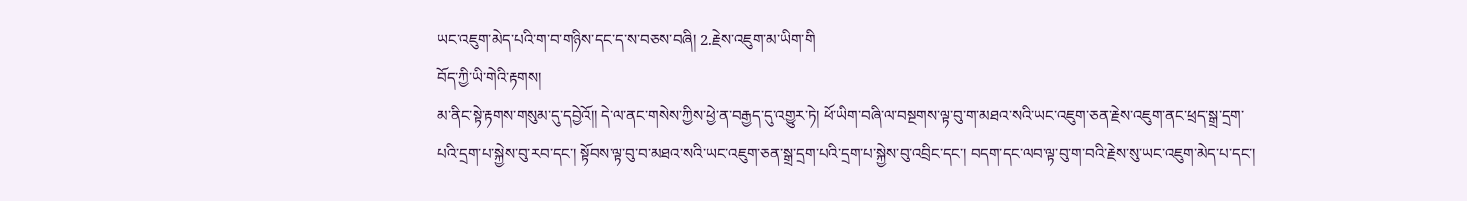ཡང་འཇུག་མེད་པའི་ག་བ་གཉིས་དང་ད་ས་བཅས་བཞི། 2.རྗེས་འཇུག་མ་ཡིག་གི
བོད་ཀྱི་ཡི་གེའི་རྟགས།
མ་ནིང་སྟེ་རྟགས་གསུམ་དུ་དབྱེའོ།། དེ་ལ་ནང་གསེས་ཀྱིས་ཕྱེ་ན་བརྒྱད་དུ་འགྱུར་ཏེ། ཕོ་ཡིག་བཞི་ལ་བསྔགས་ལྟ་བུ་ག་མཐའ་སའི་ཡང་འཇུག་ཅན་རྗེས་འཇུག་ནང་ཕྲད་སྒྲ་དྲག་པའི་དྲག་པ་སྐྱེས་བུ་རབ་དང་། སྟོབས་ལྟ་བུ་བ་མཐའ་སའི་ཡང་འཇུག་ཅན་སྒྲ་དྲག་པའི་དྲག་པ་སྐྱེས་བུ་འབྲིང་དང་། བདག་དང་ལབ་ལྟ་བུ་ག་བའི་རྗེས་སུ་ཡང་འཇུག་མེད་པ་དང་།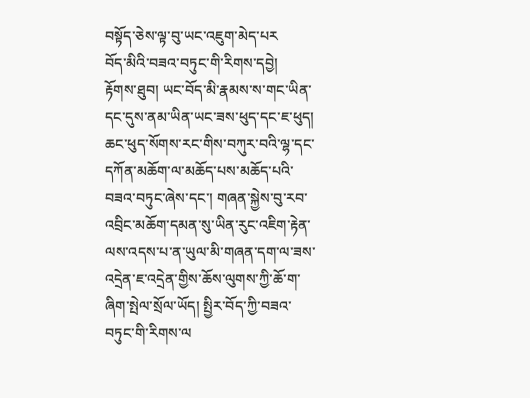བསྟོད་ཅེས་ལྟ་བུ་ཡང་འཇུག་མེད་པར
བོད་མིའི་བཟའ་བཏུང་གི་རིགས་དབྱེ།
རྟོགས་ཐུབ། ཡང་བོད་མི་རྣམས་ས་གང་ཡིན་དང་དུས་ནམ་ཡིན་ཡང་ཟས་ཕུད་དང་ཇ་ཕུད། ཆང་ཕུད་སོགས་རང་གིས་བཀུར་བའི་ལྷ་དང་དཀོན་མཆོག་ལ་མཆོད་པས་མཆོད་པའི་བཟའ་བཏུང་ཞེས་དང་། གཞན་སྐྱེས་བུ་རབ་འབྲིང་མཆོག་དམན་སུ་ཡིན་རུང་འཇིག་རྟེན་ལས་འདས་པ་ན་ཡུལ་མི་གཞན་དག་ལ་ཟས་འདྲེན་ཇ་འདྲེན་གྱིས་ཆོས་ལུགས་ཀྱི་ཆོ་ག་ཞིག་སྤེལ་སྲོལ་ཡོད། སྤྱིར་བོད་ཀྱི་བཟའ་བཏུང་གི་རིགས་ལ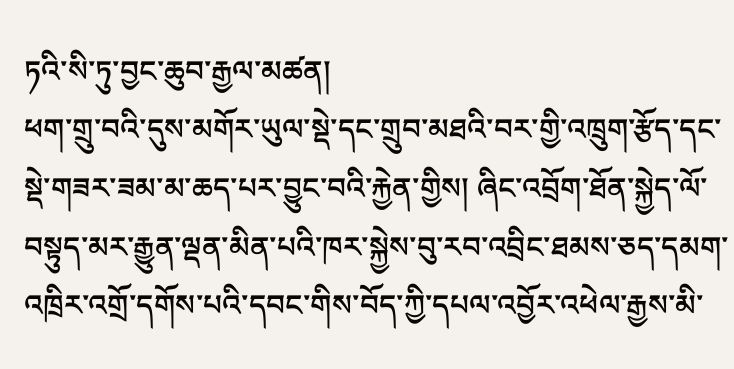ཏའི་སི་ཏུ་བྱང་ཆུབ་རྒྱལ་མཚན།
ཕག་གྲུ་བའི་དུས་མགོར་ཡུལ་སྡེ་དང་གྲུབ་མཐའི་བར་གྱི་འཁྲུག་རྩོད་དང་སྡེ་གཟར་ཟམ་མ་ཆད་པར་བྱུང་བའི་རྐྱེན་གྱིས། ཞིང་འབྲོག་ཐོན་སྐྱེད་ལོ་བསྟུད་མར་རྒྱུན་ལྡན་མིན་པའི་ཁར་སྐྱེས་བུ་རབ་འབྲིང་ཐམས་ཅད་དམག་འཁྲིར་འགྲོ་དགོས་པའི་དབང་གིས་བོད་ཀྱི་དཔལ་འབྱོར་འཕེལ་རྒྱས་མི་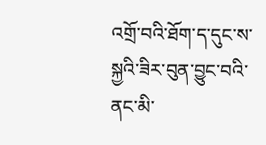འགྲོ་བའི་ཐོག་ད་དུང་ས་སྐྱའི་ཟིར་བུན་བྱུང་བའི་ནང་མི་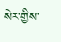སེར་གྱིས་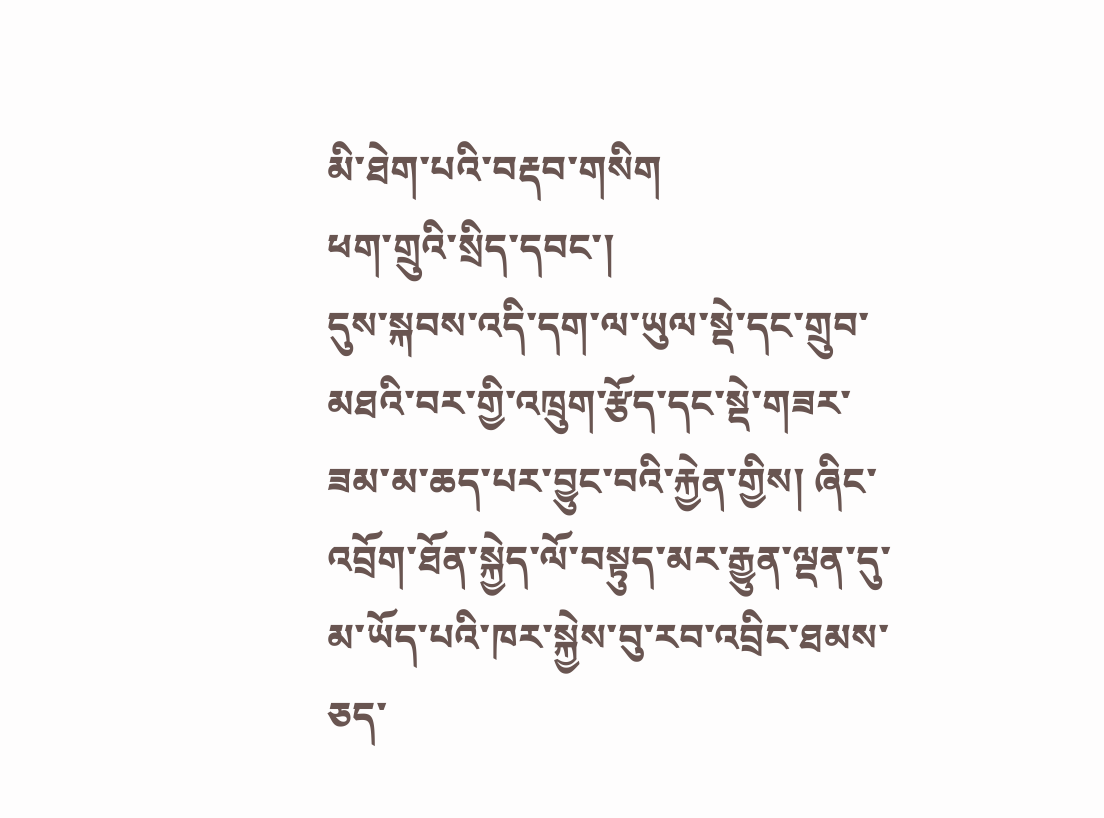མི་ཐེག་པའི་བརྡབ་གསིག
ཕག་གྲུའི་སྲིད་དབང་།
དུས་སྐབས་འདི་དག་ལ་ཡུལ་སྡེ་དང་གྲུབ་མཐའི་བར་གྱི་འཁྲུག་རྩོད་དང་སྡེ་གཟར་ཟམ་མ་ཆད་པར་བྱུང་བའི་རྐྱེན་གྱིས། ཞིང་འབྲོག་ཐོན་སྐྱེད་ལོ་བསྟུད་མར་རྒྱུན་ལྡན་དུ་མ་ཡོད་པའི་ཁར་སྐྱེས་བུ་རབ་འབྲིང་ཐམས་ཅད་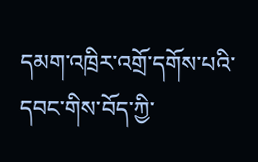དམག་འཁྲིར་འགྲོ་དགོས་པའི་དབང་གིས་བོད་ཀྱི་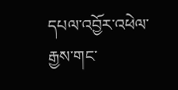དཔལ་འབྱོར་འཕེལ་རྒྱས་གང་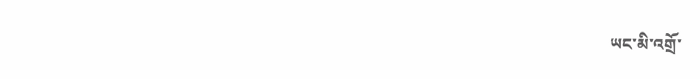ཡང་མི་འགྲོ་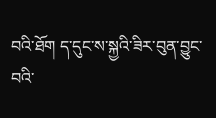བའི་ཐོག ད་དུང་ས་སྐྱའི་ཟིར་བུན་བྱུང་བའི་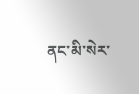ནང་མི་སེར་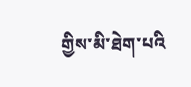གྱིས་མི་ཐེག་པའི